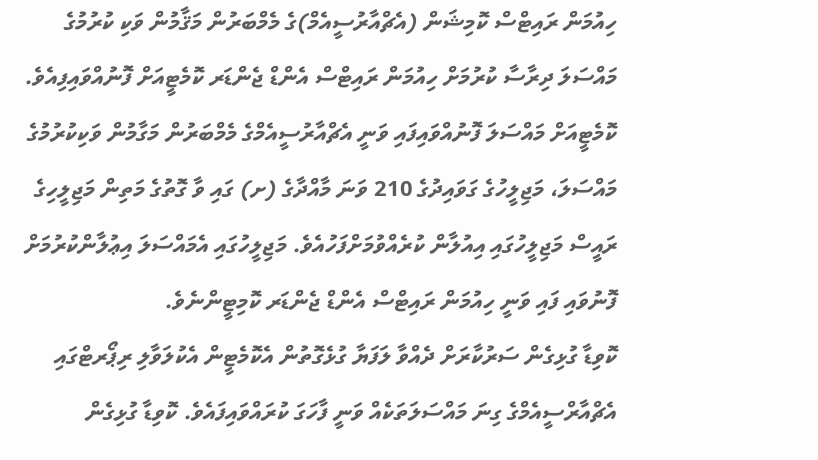ހިއުމަން ރައިޓްސް ކޮމިޝަން (އެޗްއާރުސީއެމް)ގެ މެމްބަރުން މަޤާމުން ވަކި ކުރުމުގެ މައްސަލަ ދިރާސާ ކުރުމަށް ހިއުމަން ރައިޓްސް އެންޑް ޖެންޑަރ ކޮމެޓީއަށް ފޮނުއްވައިފިއެވެ.
ކޮމެޓީއަށް މައްސަލަ ފޮނުއްވައިފައި ވަނީ އެޗްއާރުސީއެމްގެ މެމްބަރުން މަގާމުން ވަކިކުރުމުގެ މައްސަލަ، މަޖިލީހުގެ ގަވައިދުގެ 210 ވަނަ މާއްދާގެ (ށ) ގައި ވާ ގޮތުގެ މަތިން މަޖިލީހިގެ ރައީސް މަޖިލީހުގައި އިއުލާން ކުރެއްވުމަށްފަހުއެވެ. މަޖިލީހުގައި އެމައްސަލަ އިޢުލާންކުރުމަށް ފޮނުވައި ފައި ވަނީ ހިއުމަން ރައިޓްސް އެންޑް ޖެންޑަރ ކޮމިޓީންނެވެ.
ކޮވިޑާ ގުޅިގެން ސަރުކާރަށް ދެއްވާ ލަފަޔާ ގުޅެގޮތުން އެކޮމެޓީން އެކުލަވާލި ރިޕޯރޓްގައި އެޗްއާރްސީއެމްގެ ގިނަ މައްސަލަތަކެއް ވަނީ ފާހަގަ ކުރައްވައިފައެވެ. ކޮވިޑާ ގުޅިގެން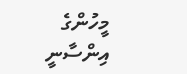މީހުންގެ އިންސާނީ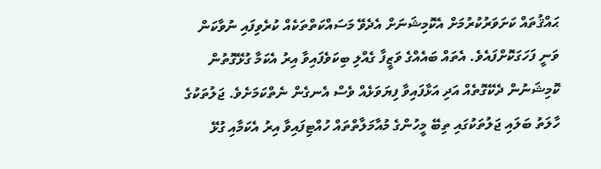ޙައްޤުތައް ކަށަވަރުކުރުމަށް އެކޮމިޝަނަށް އެދެވޭ މަސައްކަތްތަކެއް ކުރެވިފައި ނުވާކަން ވަނީ ފަހަގަކޮށްފައެވެ. އެތައް ބައެއްގެ ވަޒީފާ ގެއްލި ބިކަވެފައިވާ އިރު އެކަމާ ގުޅޭގޮތުން ކޮމިޝަނުން ދެކޭގޮތެއް އަދި އަޅާފައިވާ ފިޔަވަޅެއް ވެސް އެނގެން ނެތްކަމަށެވެ. ޖަލުތަކުގެ ހާލަތު ބަލައި ޖަލުތަކުގައި ތިބޭ މީހުންގެ މުއާމަލާތްތައް ހުއްޓިފައިވާ އިރު އެކަމާއި ގުޅޭ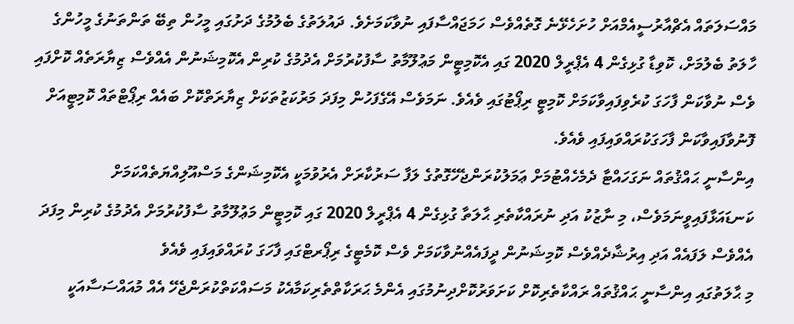މައްސަލަތައް އެޗްއާރުސީއެމްއަށް ހުށަހެޅޭނެ ގޮތެއްވެސް ހަމަޖައްސާފައި ނުވާކަމަށެވެ. ދައުލަތުގެ ބެލުމުގެ ދަށުގައި މީހުން ތިބޭ ތަންތަނުގެ މީހުންގެ ހާލަތު ބެލުމަށް، ކޮވިޑާ ގުޅިގެން 4 އެޕްރީލް 2020 ގައި އެކޮމިޓީން މަޢުލޫމާތު ސާފުކުރުމަށް އެދުމުގެ ކުރިން އެކޮމިޝަނުން އެއްވެސް ޒިޔާރަތެއް ކޮށްފައި ވެސް ނުވާކަން ފާހަގަ ކުރެވިފައިވާކަމަށް ކޮމިޓީ ރިޕޯޓުގައި ވެއެވެ. ނަމަވެސް އޭގެފަހުން މިފަދަ މަރުކަޒުތަކަށް ޒިޔާރަތްކޮށް ބައެއް ރިޕޯޓްތައް ކޮމިޓީއަށް ފޮނުވާފައިވާކަން ފާހަގަކުރައްވައިފައި ވެއެވެ.
އިންސާނީ ޙައްޤުތައް ނަގަހައްޓާ ދެމެހެއްޓުމަށް ޢަމަލުކުރަންޖެހޭގޮތުގެ ލަފާ ސަރުކާރަށް އެރުވުމަކީ އެކޮމިޝަންގެ މަސްއޫލިއްޔަތެއްކަމަށް ކަނޑައަޅާފައިވީނަމަވެސް، މި ނާޒުކު އަދި ނުރައްކާތެރި ޙާލަތާ ގުޅިގެން 4 އެޕްރީލް 2020 ގައި ކޮމިޓީން މަޢުލޫމާތު ސާފުކުރުމަށް އެދުމުގެ ކުރިން މިފަދަ އެއްވެސް ލަފައެއް އަދި އިރުޝާދެއްވެސް ކޮމިޝަނުން ދީފައެއްނުވާކަމަށް ވެސް ކޮމެޓީގެ ރިޕޯރޓްގައި ފާހަގަ ކުރައްވައިފައި ވެއެވެ
މި ޙާލަތުގައި އިންސާނީ ޙައްޤުތައް ރައްކާތެރިކޮށް ކަށަވަރުކޮށްދިނުމުގައި އެންމެ ޙަރަކާތްތެރިކަމާއެކު މަސައްކަތްކުރަންޖެހޭ އެއް މުއައްސަސާއަކީ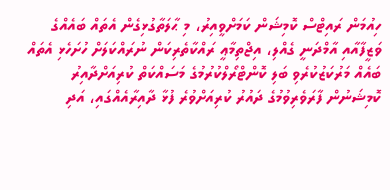ހިއުމަން ރައިޓްސް ކޮމިޝަން ކަމަށްވީއިރު، މި ޙާލަތާގުޅިގެން އެތައް ބައެއްގެ ވަޒީފާއާއި އާމްދަނީ ގެއްލި، އިޖްތިމާޢީ ރައްކާތެރިކަން ނުރައްކަލަށް ހުށަހެޅި އެތައް ބައެއް މަރުކަޒުކުރެވި ބަލި ކޮންޓްރޯލްކުރުމުގެ މަސައްކަތް ކުރިއަށްދާއިރު ކޮމިޝަނުން ފާރަވެރިވުމުގެ ދައުރު ކުރިއަށްވުރެ ފުޅާ ދާއިރާއެއްގައި، އަދި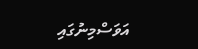އަވަސްމިނުގައި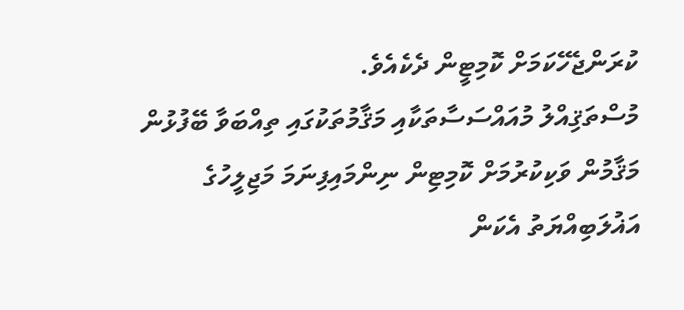ކުރަންޖެހޭކަމަށް ކޮމިޓީން ދެކެއެވެ.
މުސްތަޤިއްލު މުއައްސަސާތަކާއި މަޤާމުތަކުގައި ތިއްބަވާ ބޭފުޅުން މަޤާމުން ވަކިކުރުމަށް ކޮމިޓިން ނިންމައިފިނަމަ މަޖިލީހުގެ އަޣުލަބިއްޔަތު އެކަން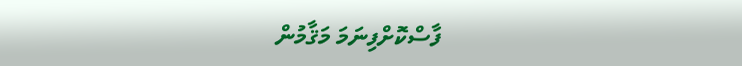ފާސްކޮށްފިނަމަ މަޤާމުން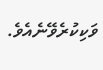ވަކިކުރެވޭނެއެވެ.